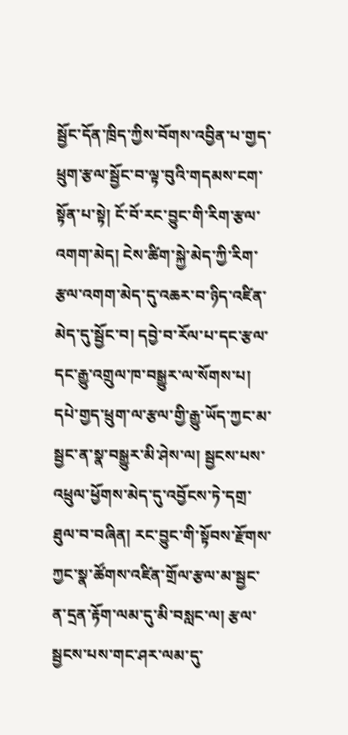སྦྱོང་དོན་ཁྲིད་ཀྱིས་བོགས་འབྱིན་པ་གྱད་ཕྲུག་རྩལ་སྦྱོང་བ་ལྟ་བུའི་གདམས་ངག་སྟོན་པ་སྟེ། ངོ་བོ་རང་བྱུང་གི་རིག་རྩལ་འགག་མེད། ངེས་ཚིག་སྐྱེ་མེད་ཀྱི་རིག་རྩལ་འགག་མེད་དུ་འཆར་བ་ཉིད་འཛིན་མེད་དུ་སྦྱོང་བ། དབྱེ་བ་རོལ་པ་དང་རྩལ་དང་རྒྱུ་འགྲུལ་ཁ་བསྒྱུར་ལ་སོགས་པ། དཔེ་གྱད་ཕྲུག་ལ་རྩལ་གྱི་རྒྱུ་ཡོད་ཀྱང་མ་སྦྱང་ན་སྣ་བསྒྱུར་མི་ཤེས་ལ། སྦྱངས་པས་འཕྲུལ་ཕྱོགས་མེད་དུ་འབྱོངས་ཏེ་དགྲ་ཐུལ་བ་བཞིན། རང་བྱུང་གི་སྟོབས་རྫོགས་ཀྱང་སྣ་ཚོགས་འཛིན་གྲོལ་རྩལ་མ་སྦྱང་ན་དྲན་རྟོག་ལམ་དུ་མི་བསླང་ལ། རྩལ་སྦྱངས་པས་གང་ཤར་ལམ་དུ་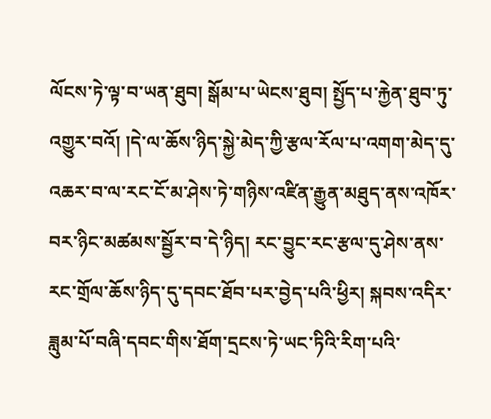ལོངས་ཏེ་ལྟ་བ་ཡན་ཐུབ། སྒོམ་པ་ཡེངས་ཐུབ། སྤྱོད་པ་རྐྱེན་ཐུབ་ཏུ་འགྱུར་བའོ། །དེ་ལ་ཆོས་ཉིད་སྐྱེ་མེད་ཀྱི་རྩལ་རོལ་པ་འགག་མེད་དུ་འཆར་བ་ལ་རང་ངོ་མ་ཤེས་ཏེ་གཉིས་འཛིན་རྒྱུན་མཐུད་ནས་འཁོར་བར་ཉིང་མཚམས་སྦྱོར་བ་དེ་ཉིད། རང་བྱུང་རང་རྩལ་དུ་ཤེས་ནས་རང་གྲོལ་ཆོས་ཉིད་དུ་དབང་ཐོབ་པར་བྱེད་པའི་ཕྱིར། སྐབས་འདིར་ཟླུམ་པོ་བཞི་དབང་གིས་ཐོག་དྲངས་ཏེ་ཡང་ཏིའི་རིག་པའི་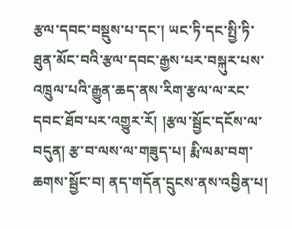རྩལ་དབང་བསྡུས་པ་དང་། ཡང་ཏི་དང་སྤྱི་ཏི་ཐུན་མོང་བའི་རྩལ་དབང་རྒྱས་པར་བསྐུར་པས་འཁྲུལ་པའི་རྒྱུན་ཆད་ནས་རིག་རྩལ་ལ་རང་དབང་ཐོབ་པར་འགྱུར་རོ། །རྩལ་སྦྱོང་དངོས་ལ་བདུན། རྩ་བ་ལས་ལ་གཟུད་པ། རྨི་ལམ་བག་ཆགས་སྦྱོང་བ། ནད་གདོན་དྲུངས་ནས་འབྱིན་པ།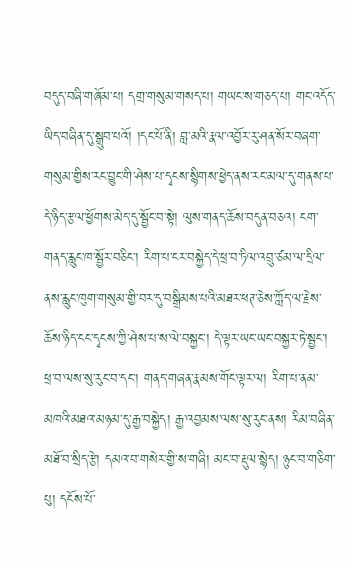བདུད་བཞི་གཞོམ་པ། དགྲ་གསུམ་གསད་པ། གཡང་ས་གཅད་པ། གང་འདོད་ཡིད་བཞིན་དུ་སྒྲུབ་པའོ། །དང་པོ་ནི། བླ་མའི་རྣལ་འབྱོར་རུ་ཤན་སོར་བཞག་གསུམ་གྱིས་རང་བྱུང་གི་ཤེས་པ་དྭངས་སྙིགས་ཕྱེད་ནས་རང་མལ་དུ་གནས་པ་དེ་ཉིད་རྩལ་ཕྱོགས་མེད་དུ་སྦྱོང་བ་སྟེ། ལུས་གནད་ཆོས་བདུན་བཅའ། ངག་གནད་རླུང་ཁ་སྦྱོར་བཅིང་། རིག་པ་ངར་བསྐྱེད་དེ་ཕྲ་བ་ཏིལ་འབྲུ་ཙམ་ལ་དྲིལ་ནས་རླུང་ཁུག་གསུམ་གྱི་བར་དུ་བསྒྲིམས་པའི་མཐར་ཕཊ་ཅེས་ཀློད་ལ་རྗེས་ཆོས་ཉིད་ངང་དྭངས་ཀྱི་ཤེས་པ་ས་ལེ་བསྐྱང་། དེ་ལྟར་ཡང་ཡང་བསྐྱར་ཏེ་སྦྱང་། ཕྲ་བ་ལས་སུ་རུང་བ་དང་། གནད་གཞན་རྣམས་གོང་ལྟར་ལ། རིག་པ་ནམ་མཁའི་མཐའ་མཉམ་དུ་རྒྱ་བསྐྱེད། རྒྱ་འབྱམས་ལས་སུ་རུང་ནས། རིམ་བཞིན་མཐོ་བ་སྲིད་རྩེ། དམའ་བ་གསེར་གྱི་ས་གཞི། མང་བ་རྡུལ་སྙེད། ཉུང་བ་གཅིག་པུ། དངོས་པོ་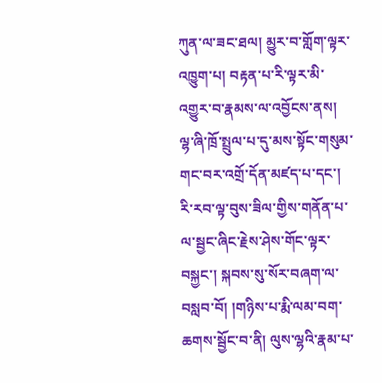ཀུན་ལ་ཟང་ཐལ། མྱུར་བ་གློག་ལྟར་འཁྱུག་པ། བརྟན་པ་རི་ལྟར་མི་འགྱུར་བ་རྣམས་ལ་འབྱོངས་ནས། ལྷ་ཞི་ཁྲོ་སྤྲུལ་པ་དུ་མས་སྟོང་གསུམ་གང་བར་འགྲོ་དོན་མཛད་པ་དང་། རི་རབ་ལྟ་བུས་ཟིལ་གྱིས་གནོན་པ་ལ་སྦྱང་ཞིང་རྗེས་ཤེས་གོང་ལྟར་བསྐྱང་། སྐབས་སུ་སོར་བཞག་ལ་བསླབ་བོ། །གཉིས་པ་རྨི་ལམ་བག་ཆགས་སྦྱོང་བ་ནི། ལུས་ལྷའི་རྣམ་པ་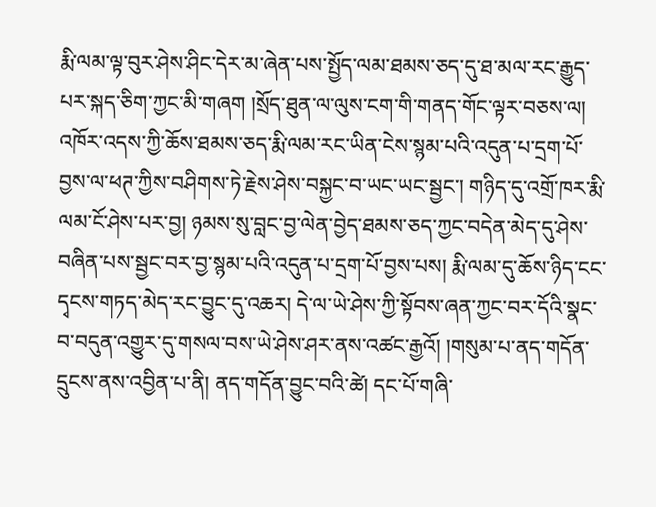རྨི་ལམ་ལྟ་བུར་ཤེས་ཤིང་དེར་མ་ཞེན་པས་སྤྱོད་ལམ་ཐམས་ཅད་དུ་ཐ་མལ་རང་རྒྱུད་པར་སྐད་ཅིག་ཀྱང་མི་གཞག །སྲོད་ཐུན་ལ་ལུས་ངག་གི་གནད་གོང་ལྟར་བཅས་ལ། འཁོར་འདས་ཀྱི་ཆོས་ཐམས་ཅད་རྨི་ལམ་རང་ཡིན་ངེས་སྙམ་པའི་འདུན་པ་དྲག་པོ་བྱས་ལ་ཕཊ་ཀྱིས་བཤིགས་ཏེ་རྗེས་ཤེས་བསྐྱང་བ་ཡང་ཡང་སྦྱང་། གཉིད་དུ་འགྲོ་ཁར་རྨི་ལམ་ངོ་ཤེས་པར་བྱ། ཉམས་སུ་བླང་བྱ་ལེན་བྱེད་ཐམས་ཅད་ཀྱང་བདེན་མེད་དུ་ཤེས་བཞིན་པས་སྦྱང་བར་བྱ་སྙམ་པའི་འདུན་པ་དྲག་པོ་བྱས་པས། རྨི་ལམ་དུ་ཆོས་ཉིད་ངང་དྭངས་གཏད་མེད་རང་བྱུང་དུ་འཆར། དེ་ལ་ཡེ་ཤེས་ཀྱི་སྟོབས་ཞན་ཀྱང་བར་དོའི་སྣང་བ་བདུན་འགྱུར་དུ་གསལ་བས་ཡེ་ཤེས་ཤར་ནས་འཚང་རྒྱའོ། །གསུམ་པ་ནད་གདོན་དྲུངས་ནས་འབྱིན་པ་ནི། ནད་གདོན་བྱུང་བའི་ཚེ། དང་པོ་གཞི་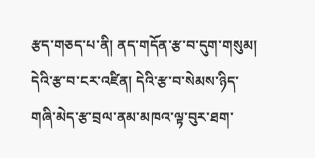རྩད་གཅད་པ་ནི། ནད་གདོན་རྩ་བ་དུག་གསུམ། དེའི་རྩ་བ་ངར་འཛིན། དེའི་རྩ་བ་སེམས་ཉིད་གཞི་མེད་རྩ་བྲལ་ནམ་མཁའ་ལྟ་བུར་ཐག་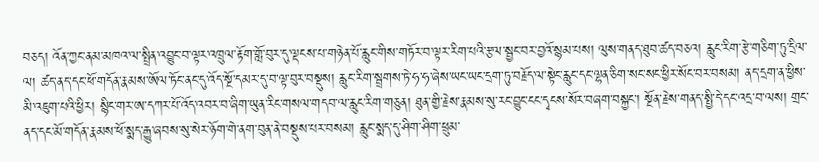བཅད། འོན་ཀྱང་ནམ་མཁའ་ལ་སྤྲིན་འབྱུང་བ་ལྟར་འཁྲུལ་རྟོག་གློ་བུར་དུ་ལྡངས་པ་གཉེན་པོ་རླུང་གིས་གཏོར་བ་ལྟར་རིག་པའི་རྩལ་སྦྱང་བར་བྱའོ་སྙམ་པས། ལུས་གནད་ཐུབ་ཚད་བཅའ། རླུང་རིག་རྩེ་གཅིག་ཏུ་དྲིལ་ལ། ཚད་ནད་དང་ཕོ་གདོན་རྣམས་ཨོལ་ཏོང་ནང་དུ་འོད་སྔོ་དམར་དུ་བ་ལྟ་བུར་བསྡུས། རླུང་རིག་སྦྲགས་ཏེ་ཧ་ཧ་ཞེས་ཡང་ཡང་དྲག་ཏུ་བརྗོད་ལ་སྟེང་རླུང་དང་ལྷན་ཅིག་སང་སང་ཕྱིར་སོང་བར་བསམ། ནད་དྲག་ན་ཕྱིས་མི་འཇུག་པའི་ཕྱིར། སྙིང་གར་ཨ་དཀར་པོ་འོད་འབར་བ་ཞིག་ཡུན་རིང་གསལ་གདབ་ལ་རླུང་རིག་གཅུན། ཐུན་གྱི་རྗེས་རྣམས་སུ་རང་བྱུང་ངང་དྭངས་སོར་བཞག་བསྐྱང་། སྔོན་རྗེས་གནད་སྤྱི་དེ་དང་འདྲ་བ་ལས། གྲང་ནད་དང་མོ་གདོན་རྣམས་ཕོ་སྨད་རྒྱུ་ཞབས་སུ་སེར་ཉོག་གེ་ནག་བུན་ནེ་བསྡུས་པར་བསམ། རླུང་སྨད་དུ་ཤིག་ཤིག་ཕྲུམ་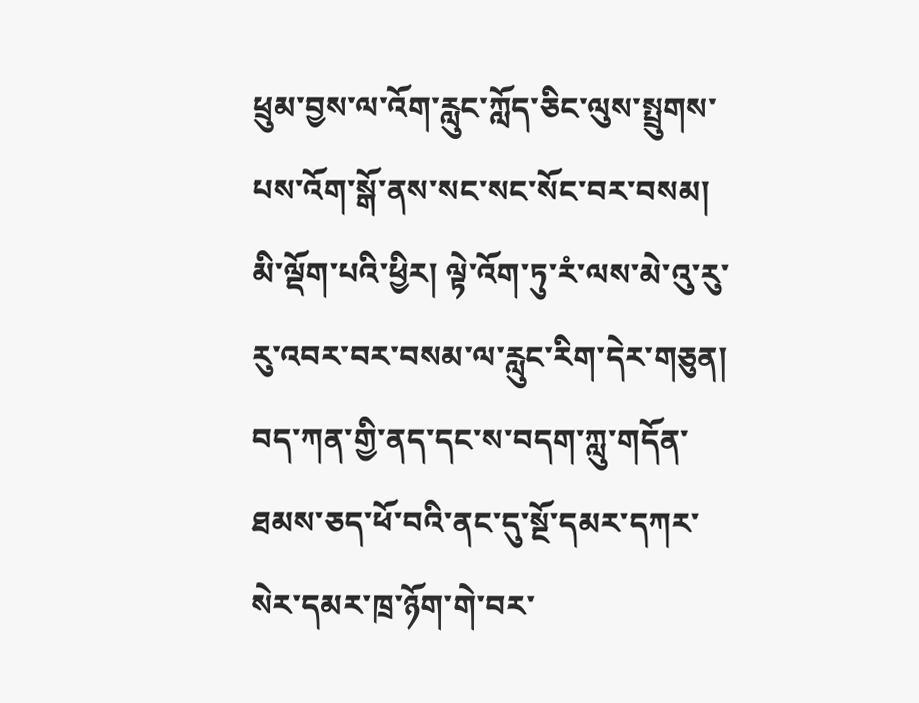ཕྲུམ་བྱས་ལ་འོག་རླུང་ཀློད་ཅིང་ལུས་སྤྲུགས་པས་འོག་སྒོ་ནས་སང་སང་སོང་བར་བསམ། མི་ལྡོག་པའི་ཕྱིར། ལྟེ་འོག་ཏུ་རཾ་ལས་མེ་འུ་རུ་རུ་འབར་བར་བསམ་ལ་རླུང་རིག་དེར་གཅུན། བད་ཀན་གྱི་ནད་དང་ས་བདག་ཀླུ་གདོན་ཐམས་ཅད་ཕོ་བའི་ནང་དུ་སྔོ་དམར་དཀར་སེར་དམར་ཁྲ་ཉོག་གེ་བར་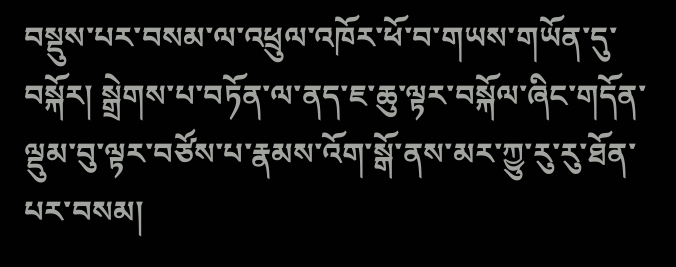བསྡུས་པར་བསམ་ལ་འཕྲུལ་འཁོར་ཕོ་བ་གཡས་གཡོན་དུ་བསྐོར། སྒྲེགས་པ་བཏོན་ལ་ནད་ཇ་ཆུ་ལྟར་བསྐོལ་ཞིང་གདོན་ལྡུམ་བུ་ལྟར་བཙོས་པ་རྣམས་འོག་སྒོ་ནས་མར་ཀྱུ་རུ་རུ་ཐོན་པར་བསམ།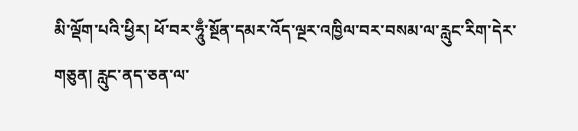མི་ལྡོག་པའི་ཕྱིར། ཕོ་བར་ཧཱུྃ་སྔོན་དམར་འོད་ལྔར་འཁྱིལ་བར་བསམ་ལ་རླུང་རིག་དེར་གཅུན། རླུང་ནད་ཅན་ལ་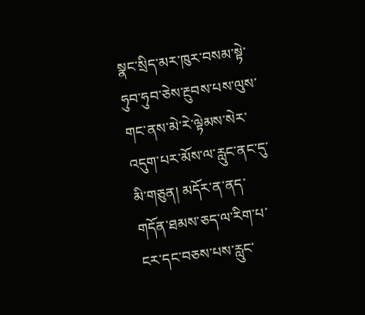སྣང་སྲིད་མར་ཁུར་བསམ་སྟེ་ཧུབ་ཧུབ་ཅེས་རྔུབས་པས་ལུས་གང་ནས་མེ་རེ་ལྟེམས་སེར་འདུག་པར་མོས་ལ་རླུང་ནང་དུ་མི་གཅུན། མདོར་ན་ནད་གདོན་ཐམས་ཅད་ལ་རིག་པ་ངར་དང་བཅས་པས་རླུང་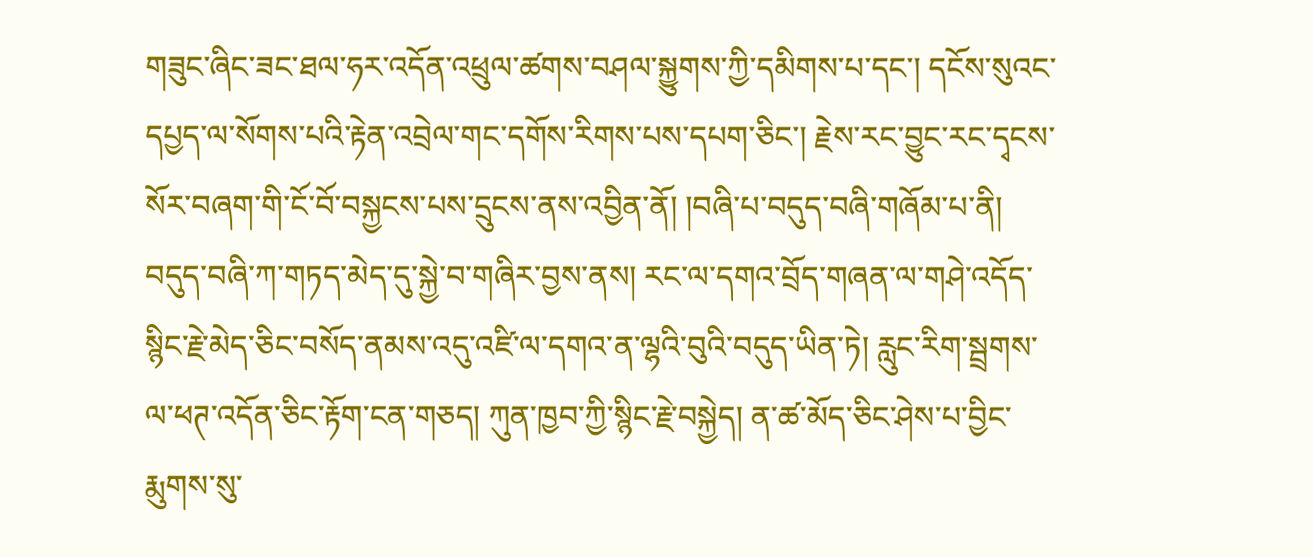གཟུང་ཞིང་ཟང་ཐལ་ཧར་འདོན་འཕྲུལ་ཚགས་བཤལ་སྐྱུགས་ཀྱི་དམིགས་པ་དང་། དངོས་སུའང་དཔྱད་ལ་སོགས་པའི་རྟེན་འབྲེལ་གང་དགོས་རིགས་པས་དཔག་ཅིང་། རྗེས་རང་བྱུང་རང་དྭངས་སོར་བཞག་གི་ངོ་བོ་བསྐྱངས་པས་དྲུངས་ནས་འབྱིན་ནོ། །བཞི་པ་བདུད་བཞི་གཞོམ་པ་ནི། བདུད་བཞི་ཀ་གཏད་མེད་དུ་སྐྱེ་བ་གཞིར་བྱས་ནས། རང་ལ་དགའ་བྲོད་གཞན་ལ་གཤེ་འདོད་སྙིང་རྗེ་མེད་ཅིང་བསོད་ནམས་འདུ་འཛི་ལ་དགའ་ན་ལྷའི་བུའི་བདུད་ཡིན་ཏེ། རླུང་རིག་སྦྲགས་ལ་ཕཊ་འདོན་ཅིང་རྟོག་ངན་གཅད། ཀུན་ཁྱབ་ཀྱི་སྙིང་རྗེ་བསྐྱེད། ན་ཚ་མོད་ཅིང་ཤེས་པ་བྱིང་རྨུགས་སུ་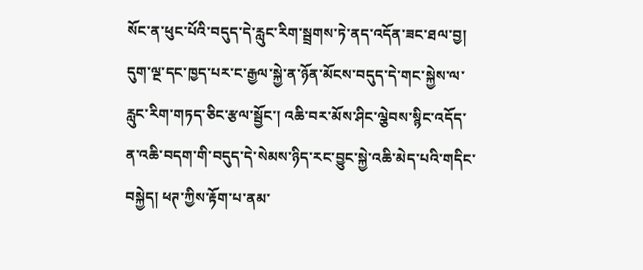སོང་ན་ཕུང་པོའི་བདུད་དེ་རླུང་རིག་སྦྲགས་ཏེ་ནད་འདོན་ཟང་ཐལ་བྱ། དུག་ལྔ་དང་ཁྱད་པར་ང་རྒྱལ་སྐྱེ་ན་ཉོན་མོངས་བདུད་དེ་གང་སྐྱེས་ལ་རླུང་རིག་གཏད་ཅིང་རྩལ་སྦྱོང་། འཆི་བར་མོས་ཤིང་ལྕེབས་སྙིང་འདོད་ན་འཆི་བདག་གི་བདུད་དེ་སེམས་ཉིད་རང་བྱུང་སྐྱེ་འཆི་མེད་པའི་གདིང་བསྐྱེད། ཕཊ་ཀྱིས་རྟོག་པ་ནམ་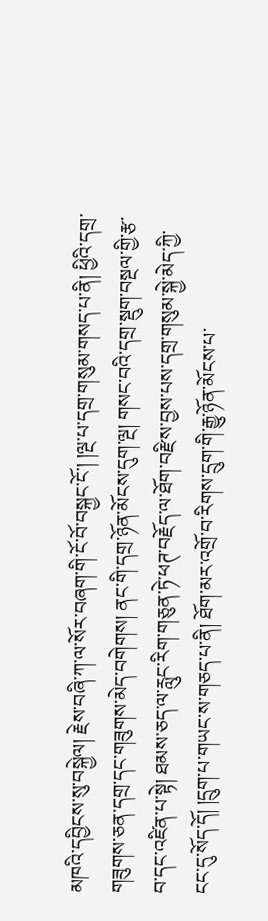མཁའི་དབྱིངས་སུ་བསྐྱེལ། རྗེས་བཞི་ཀ་ལ་སོར་བཞག་གི་ངོ་བོ་བསྐྱང་ངོ་། །ལྔ་པ་དགྲ་གསུམ་གསད་པ་ནི། ཕྱིའི་དགྲ་གཟུགས་ཅན་དགྲ་དང་གཟུགས་མེད་བགེགས། ནང་གི་དགྲ་ཉོན་མོངས་དུག་ལྔ། གསང་བའི་དགྲ་སྡུག་བསྔལ་གྱི་རྩ་བ་དང་འཛིན་པ་སྟེ། ཐམས་ཅད་ལ་རླུང་རིག་གཅུན་ཏེ་ཕཊ་བརྗོད་ལ་ཐོག་བརྫིས་བྱས་པས་དགྲ་གསུམ་སྐྱེ་མེད་ཀྱི་ངང་དུ་སོད་དོ། །དྲུག་པ་གཡང་ས་གཅད་པ་ནི། ཐོག་མར་འགྲོ་བ་རིགས་དྲུག་གི་རྒྱུ་ཉོན་མོངས་པ་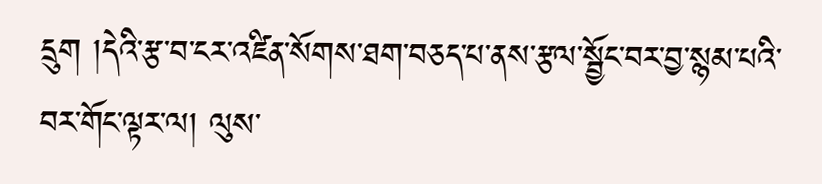དྲུག །དེའི་རྩ་བ་ངར་འཛིན་སོགས་ཐག་བཅད་པ་ནས་རྩལ་སྦྱོང་བར་བྱ་སྙམ་པའི་བར་གོང་ལྟར་ལ། ལུས་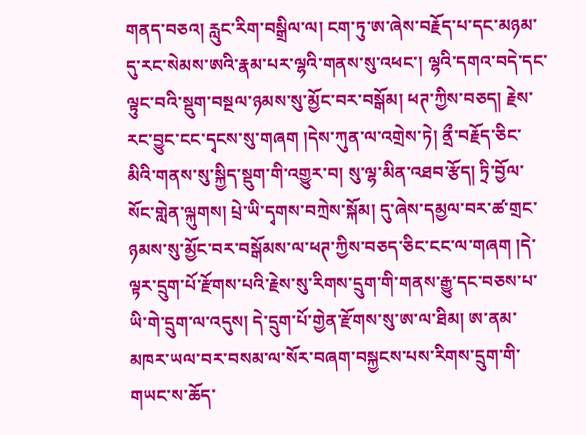གནད་བཅའ། རླུང་རིག་བསྒྲིལ་ལ། ངག་ཏུ་ཨ་ཞེས་བརྗོད་པ་དང་མཉམ་དུ་རང་སེམས་ཨའི་རྣམ་པར་ལྷའི་གནས་སུ་འཕང་། ལྷའི་དགའ་བདེ་དང་ལྟུང་བའི་སྡུག་བསྔལ་ཉམས་སུ་མྱོང་བར་བསྒོམ། ཕཊ་ཀྱིས་བཅད། རྗེས་རང་བྱུང་ངང་དྭངས་སུ་གཞག །དེས་ཀུན་ལ་འགྲེས་ཏེ། ནྲྀ་བརྗོད་ཅིང་མིའི་གནས་སུ་སྐྱིད་སྡུག་གི་འགྱུར་བ། སུ་ལྷ་མིན་འཐབ་རྩོད། ཏྲི་བྱོལ་སོང་གླེན་ལྐུགས། པྲེ་ཡི་དྭགས་བཀྲེས་སྐོམ། དུ་ཞེས་དམྱལ་བར་ཚ་གྲང་ཉམས་སུ་མྱོང་བར་བསྒོམས་ལ་ཕཊ་ཀྱིས་བཅད་ཅིང་ངང་ལ་གཞག །དེ་ལྟར་དྲུག་པོ་རྫོགས་པའི་རྗེས་སུ་རིགས་དྲུག་གི་གནས་རྒྱུ་དང་བཅས་པ་ཡི་གེ་དྲུག་ལ་འདུས། དེ་དྲུག་པོ་གྱེན་རྫོགས་སུ་ཨ་ལ་ཐིམ། ཨ་ནམ་མཁར་ཡལ་བར་བསམ་ལ་སོར་བཞག་བསྐྱངས་པས་རིགས་དྲུག་གི་གཡང་ས་ཆོད་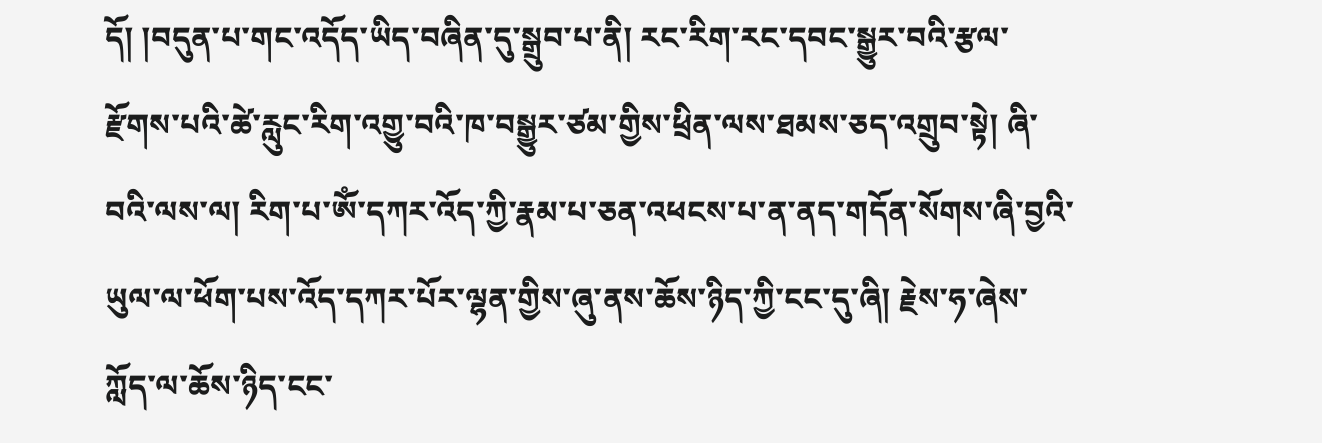དོ། །བདུན་པ་གང་འདོད་ཡིད་བཞིན་དུ་སྒྲུབ་པ་ནི། རང་རིག་རང་དབང་སྒྱུར་བའི་རྩལ་རྫོགས་པའི་ཚེ་རླུང་རིག་འགྱུ་བའི་ཁ་བསྒྱུར་ཙམ་གྱིས་ཕྲིན་ལས་ཐམས་ཅད་འགྲུབ་སྟེ། ཞི་བའི་ལས་ལ། རིག་པ་ཨོཾ་དཀར་འོད་ཀྱི་རྣམ་པ་ཅན་འཕངས་པ་ན་ནད་གདོན་སོགས་ཞི་བྱའི་ཡུལ་ལ་ཕོག་པས་འོད་དཀར་པོར་ལྷན་གྱིས་ཞུ་ནས་ཆོས་ཉིད་ཀྱི་ངང་དུ་ཞི། རྗེས་ཧ་ཞེས་ཀློད་ལ་ཆོས་ཉིད་ངང་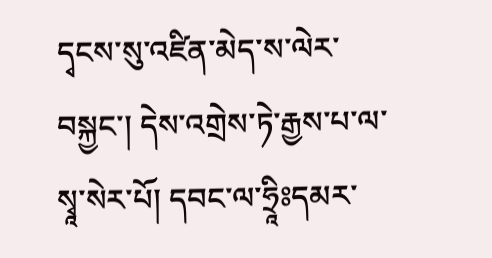དྭངས་སུ་འཛིན་མེད་ས་ལེར་བསྐྱང་། དེས་འགྲེས་ཏེ་རྒྱས་པ་ལ་སྭཱ་སེར་པོ། དབང་ལ་ཧྲཱིཿདམར་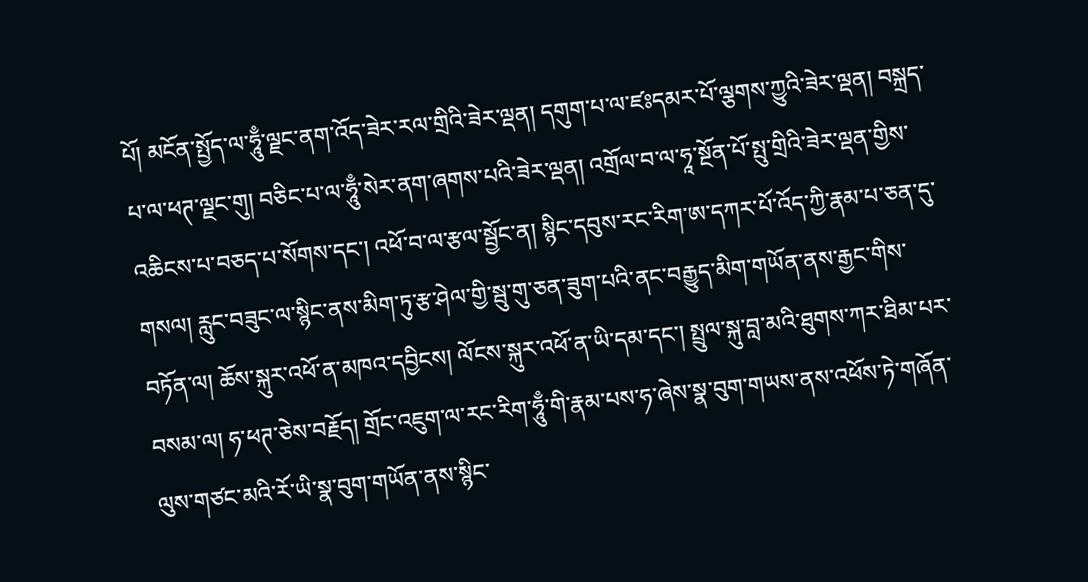པོ། མངོན་སྤྱོད་ལ་ཧཱུྃ་ལྗང་ནག་འོད་ཟེར་རལ་གྲིའི་ཟེར་ལྡན། དགུག་པ་ལ་ཛཿདམར་པོ་ལྕགས་ཀྱུའི་ཟེར་ལྡན། བསྐྲད་པ་ལ་ཕཊ་ལྗང་གུ། བཅིང་པ་ལ་ཧཱུྃ་སེར་ནག་ཞགས་པའི་ཟེར་ལྡན། འགྲོལ་བ་ལ་ཧཱ་སྔོན་པོ་སྤུ་གྲིའི་ཟེར་ལྡན་གྱིས་འཆིངས་པ་བཅད་པ་སོགས་དང་། འཕོ་བ་ལ་རྩལ་སྦྱོང་ན། སྙིང་དབུས་རང་རིག་ཨ་དཀར་པོ་འོད་ཀྱི་རྣམ་པ་ཅན་དུ་གསལ། རླུང་བཟུང་ལ་སྙིང་ནས་མིག་ཏུ་རྩ་ཤེལ་གྱི་སྦུ་གུ་ཅན་ཟུག་པའི་ནང་བརྒྱུད་མིག་གཡོན་ནས་རྒྱང་གིས་བཏོན་ལ། ཆོས་སྐུར་འཕོ་ན་མཁའ་དབྱིངས། ལོངས་སྐུར་འཕོ་ན་ཡི་དམ་དང་། སྤྲུལ་སྐུ་བླ་མའི་ཐུགས་ཀར་ཐིམ་པར་བསམ་ལ། ཧ་ཕཊ་ཅེས་བརྗོད། གྲོང་འཇུག་ལ་རང་རིག་ཧཱུྃ་གི་རྣམ་པས་ཧ་ཞེས་སྣ་བུག་གཡས་ནས་འཕོས་ཏེ་གཞོན་ལུས་གཙང་མའི་རོ་ཡི་སྣ་བུག་གཡོན་ནས་སྙིང་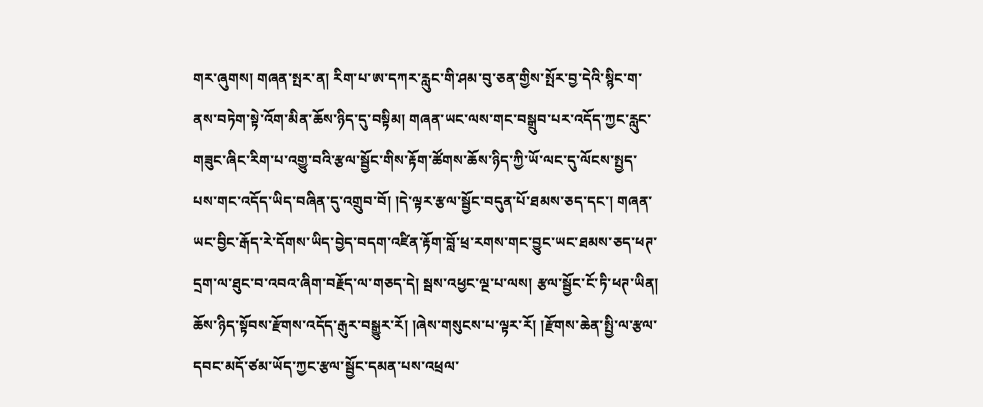གར་ཞུགས། གཞན་སྤར་ན། རིག་པ་ཨ་དཀར་རླུང་གི་ཤམ་བུ་ཅན་གྱིས་སྤོར་བྱ་དེའི་སྙིང་ག་ནས་བཏེག་སྟེ་འོག་མིན་ཆོས་ཉིད་དུ་བསྟིམ། གཞན་ཡང་ལས་གང་བསྒྲུབ་པར་འདོད་ཀྱང་རླུང་གཟུང་ཞིང་རིག་པ་འགྱུ་བའི་རྩལ་སྦྱོང་གིས་རྟོག་ཚོགས་ཆོས་ཉིད་ཀྱི་ཡོ་ལང་དུ་ལོངས་སྤྱད་པས་གང་འདོད་ཡིད་བཞིན་དུ་འགྲུབ་བོ། །དེ་ལྟར་རྩལ་སྦྱོང་བདུན་པོ་ཐམས་ཅད་དང་། གཞན་ཡང་བྱིང་རྒོད་རེ་དོགས་ཡིད་བྱེད་བདག་འཛིན་རྟོག་བློ་ཕྲ་རགས་གང་བྱུང་ཡང་ཐམས་ཅད་ཕཊ་དྲག་ལ་ཐུང་བ་འབའ་ཞིག་བརྗོད་ལ་གཅད་དེ། སྦས་འཕྱང་ལྔ་པ་ལས། རྩལ་སྦྱོང་ངོ་ཏི་ཕཊ་ཡིན། ཆོས་ཉིད་སྟོབས་རྫོགས་འདོད་རྒུར་བསྒྱུར་རོ། །ཞེས་གསུངས་པ་ལྟར་རོ། །རྫོགས་ཆེན་སྤྱི་ལ་རྩལ་དབང་མདོ་ཙམ་ཡོད་ཀྱང་རྩལ་སྦྱོང་དམན་པས་འཕྲལ་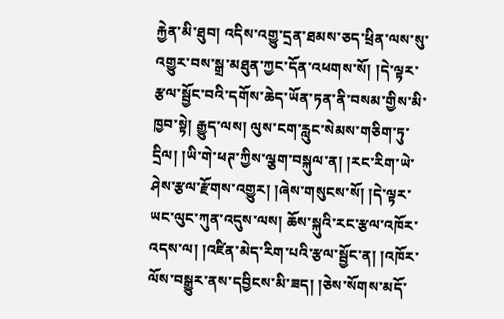རྐྱེན་མི་ཐུབ། འདིས་འགྱུ་དྲན་ཐམས་ཅད་ཕྲིན་ལས་སུ་འགྱུར་བས་སྒྲ་མཐུན་ཀྱང་དོན་འཕགས་སོ། །དེ་ལྟར་རྩལ་སྦྱོང་བའི་དགོས་ཆེད་ཡོན་ཏན་ནི་བསམ་གྱིས་མི་ཁྱབ་སྟེ། རྒྱུད་ལས། ལུས་ངག་རླུང་སེམས་གཅིག་ཏུ་དྲིལ། །ཡི་གེ་ཕཊ་ཀྱིས་ལྕག་བསྐུལ་ན། །རང་རིག་ཡེ་ཤེས་རྩལ་རྫོགས་འགྱུར། །ཞེས་གསུངས་སོ། །དེ་ལྟར་ཡང་ལུང་ཀུན་འདུས་ལས། ཆོས་སྐུའི་རང་རྩལ་འཁོར་འདས་ལ། །འཛིན་མེད་རིག་པའི་རྩལ་སྦྱོང་ན། །འཁོར་ལོས་བསྒྱུར་ནས་དབྱིངས་མི་ཟད། །ཅེས་སོགས་མདོ་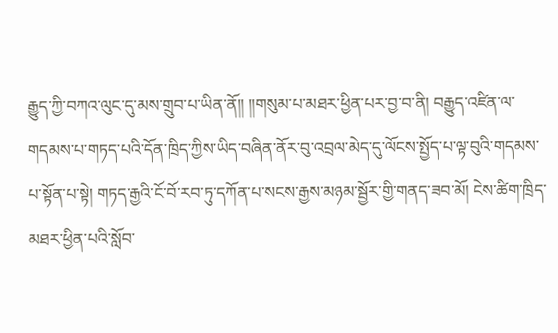རྒྱུད་ཀྱི་བཀའ་ལུང་དུ་མས་གྲུབ་པ་ཡིན་ནོ།། །།གསུམ་པ་མཐར་ཕྱིན་པར་བྱ་བ་ནི། བརྒྱུད་འཛིན་ལ་གདམས་པ་གཏད་པའི་དོན་ཁྲིད་ཀྱིས་ཡིད་བཞིན་ནོར་བུ་འབྲལ་མེད་དུ་ལོངས་སྤྱོད་པ་ལྟ་བུའི་གདམས་པ་སྟོན་པ་སྟེ། གཏད་རྒྱའི་ངོ་བོ་རབ་ཏུ་དཀོན་པ་སངས་རྒྱས་མཉམ་སྦྱོར་གྱི་གནད་ཟབ་མོ། ངེས་ཚིག་ཁྲིད་མཐར་ཕྱིན་པའི་སློབ་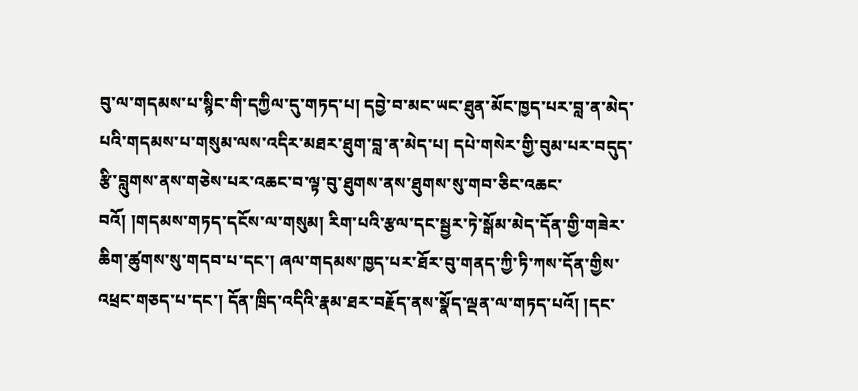བུ་ལ་གདམས་པ་སྙིང་གི་དཀྱིལ་དུ་གཏད་པ། དབྱེ་བ་མང་ཡང་ཐུན་མོང་ཁྱད་པར་བླ་ན་མེད་པའི་གདམས་པ་གསུམ་ལས་འདིར་མཐར་ཐུག་བླ་ན་མེད་པ། དཔེ་གསེར་གྱི་བུམ་པར་བདུད་རྩི་བླུགས་ནས་གཅེས་པར་འཆང་བ་ལྟ་བུ་ཐུགས་ནས་ཐུགས་སུ་གབ་ཅིང་འཆང་བའོ། །གདམས་གཏད་དངོས་ལ་གསུམ། རིག་པའི་རྩལ་དང་སྦྱར་ཏེ་སྒོམ་མེད་དོན་གྱི་གཟེར་ཆིག་ཚུགས་སུ་གདབ་པ་དང་། ཞལ་གདམས་ཁྱད་པར་ཐོར་བུ་གནད་ཀྱི་ཏི་ཀས་དོན་གྱིས་འཕྲང་གཅད་པ་དང་། དོན་ཁྲིད་འདིའི་རྣམ་ཐར་བརྗོད་ནས་སྣོད་ལྡན་ལ་གཏད་པའོ། །དང་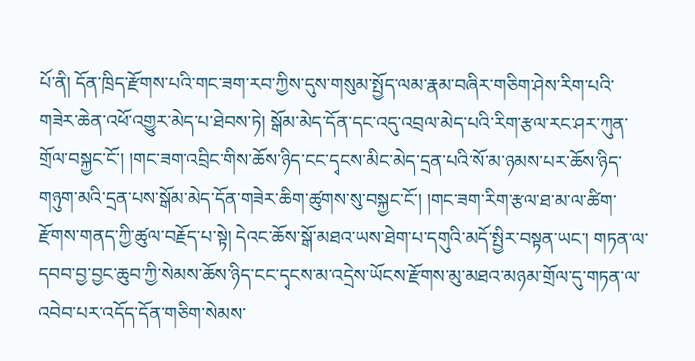པོ་ནི། དོན་ཁྲིད་རྫོགས་པའི་གང་ཟག་རབ་ཀྱིས་དུས་གསུམ་སྤྱོད་ལམ་རྣམ་བཞིར་གཅིག་ཤེས་རིག་པའི་གཟེར་ཆེན་འཕོ་འགྱུར་མེད་པ་ཐེབས་ཏེ། སྒོམ་མེད་དོན་དང་འདུ་འབྲལ་མེད་པའི་རིག་རྩལ་རང་ཤར་ཀུན་གྲོལ་བསྐྱང་ངོ་། །གང་ཟག་འབྲིང་གིས་ཆོས་ཉིད་ངང་དྭངས་མིང་མེད་དྲན་པའི་སོ་མ་ཉམས་པར་ཆོས་ཉིད་གཉུག་མའི་དྲན་པས་སྒོམ་མེད་དོན་གཟེར་ཆིག་ཚུགས་སུ་བསྐྱང་ངོ་། །གང་ཟག་རིག་རྩལ་ཐ་མ་ལ་ཚིག་རྫོགས་གནད་ཀྱི་ཚུལ་བརྗོད་པ་སྟེ། དེའང་ཆོས་སྒོ་མཐའ་ཡས་ཐེག་པ་དགུའི་མདོ་སྤྱིར་བསྟན་ཡང་། གཏན་ལ་དབབ་བྱ་བྱང་ཆུབ་ཀྱི་སེམས་ཆོས་ཉིད་ངང་དྭངས་མ་འདྲེས་ཡོངས་རྫོགས་མུ་མཐའ་མཉམ་གྲོལ་དུ་གཏན་ལ་འབེབ་པར་འདོད་དོན་གཅིག་སེམས་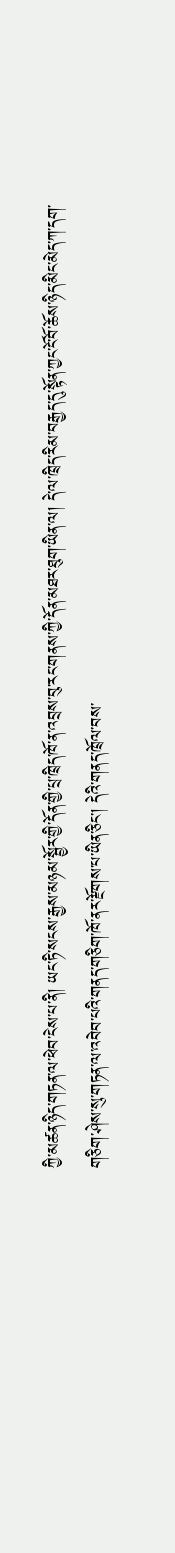ཀྱི་མཚན་ཉིད་གཏན་ལ་ཕེབ་ངེས་པ་ནི། ཡང་ཏི་སངས་རྒྱས་མཉམ་སྦྱོར་གྱི་དོན་གྱི་པྲ་ཁྲིད་ཁོ་ན་འབྲས་བུ་རང་གནས་ཀྱི་དོན་མཐར་ཐུག་ཡིན་ལ། དེ་ལ་ཁྲིད་རིམ་བརྒྱད་དུ་སྟོན་ཀྱང་ངོ་བོ་ཆོས་ཉིད་མིང་མེད་ཀ་དག་གཅིག་ཤེས་སུ་གཏན་ལ་འབེབ་པའི་གནད་གཅིག་ཁོ་ནར་རྫོགས་པ་ཡིན་ཅིང་། དེའི་གནད་ཁྲོལ་བས་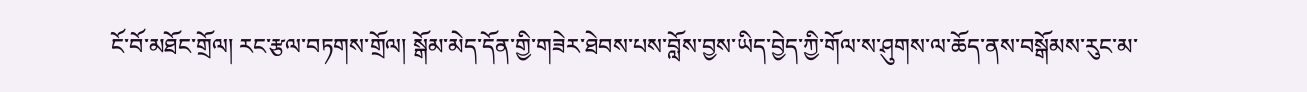ངོ་བོ་མཐོང་གྲོལ། རང་རྩལ་བཏགས་གྲོལ། སྒོམ་མེད་དོན་གྱི་གཟེར་ཐེབས་པས་བློས་བྱས་ཡིད་བྱེད་ཀྱི་གོལ་ས་ཤུགས་ལ་ཆོད་ནས་བསྒོམས་རུང་མ་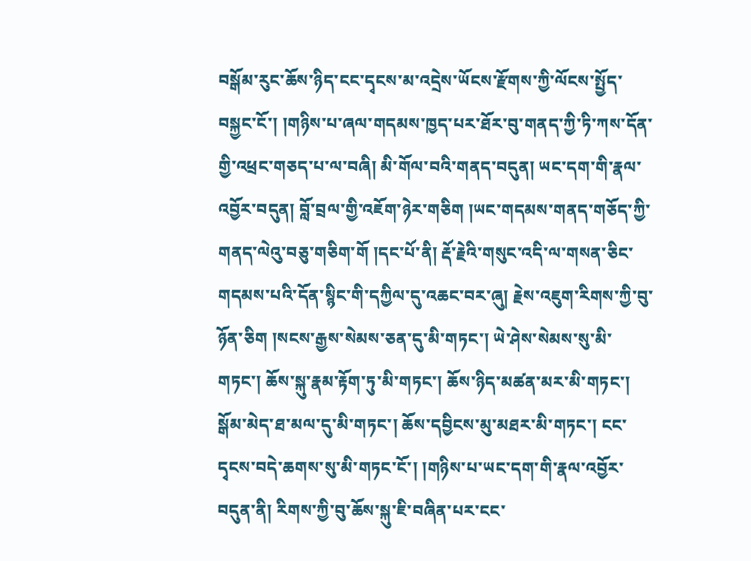བསྒོམ་རུང་ཆོས་ཉིད་ངང་དྭངས་མ་འདྲེས་ཡོངས་རྫོགས་ཀྱི་ལོངས་སྤྱོད་བསྐྱང་ངོ་། །གཉིས་པ་ཞལ་གདམས་ཁྱད་པར་ཐོར་བུ་གནད་ཀྱི་ཏི་ཀས་དོན་གྱི་འཕྲང་གཅད་པ་ལ་བཞི། མི་གོལ་བའི་གནད་བདུན། ཡང་དག་གི་རྣལ་འབྱོར་བདུན། བློ་བྲལ་གྱི་འཇོག་ཉེར་གཅིག །ཡང་གདམས་གནད་གཅོད་ཀྱི་གནད་ལེའུ་བཅུ་གཅིག་གོ །དང་པོ་ནི། རྡོ་རྗེའི་གསུང་འདི་ལ་གསན་ཅིང་གདམས་པའི་དོན་སྙིང་གི་དཀྱིལ་དུ་འཆང་བར་ཞུ། རྗེས་འཇུག་རིགས་ཀྱི་བུ་ཉོན་ཅིག །སངས་རྒྱས་སེམས་ཅན་དུ་མི་གཏང་། ཡེ་ཤེས་སེམས་སུ་མི་གཏང་། ཆོས་སྐུ་རྣམ་རྟོག་ཏུ་མི་གཏང་། ཆོས་ཉིད་མཚན་མར་མི་གཏང་། སྒོམ་མེད་ཐ་མལ་དུ་མི་གཏང་། ཆོས་དབྱིངས་མུ་མཐར་མི་གཏང་། ངང་དྭངས་བདེ་ཆགས་སུ་མི་གཏང་ངོ་། །གཉིས་པ་ཡང་དག་གི་རྣལ་འབྱོར་བདུན་ནི། རིགས་ཀྱི་བུ་ཆོས་སྐུ་ཇི་བཞིན་པར་ངང་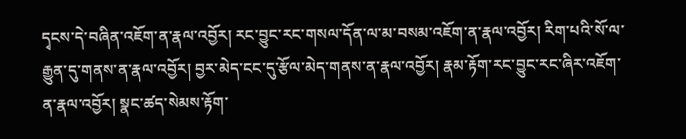དྭངས་དེ་བཞིན་འཇོག་ན་རྣལ་འབྱོར། རང་བྱུང་རང་གསལ་དོན་ལ་མ་བསམ་འཇོག་ན་རྣལ་འབྱོར། རིག་པའི་སོ་ལ་རྒྱུན་དུ་གནས་ན་རྣལ་འབྱོར། བྱར་མེད་ངང་དུ་རྩོལ་མེད་གནས་ན་རྣལ་འབྱོར། རྣམ་རྟོག་རང་བྱུང་རང་ཞིར་འཇོག་ན་རྣལ་འབྱོར། སྣང་ཚད་སེམས་རྟོག་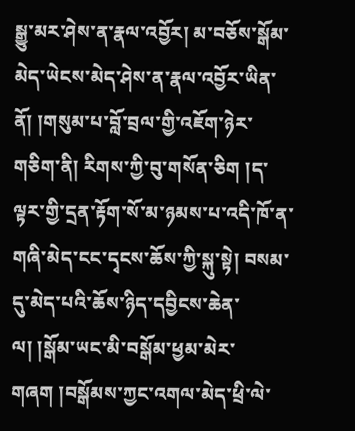སྒྱུ་མར་ཤེས་ན་རྣལ་འབྱོར། མ་བཅོས་སྒོམ་མེད་ཡེངས་མེད་ཤེས་ན་རྣལ་འབྱོར་ཡིན་ནོ། །གསུམ་པ་བློ་བྲལ་གྱི་འཇོག་ཉེར་གཅིག་ནི། རིགས་ཀྱི་བུ་གསོན་ཅིག །ད་ལྟར་གྱི་དྲན་རྟོག་སོ་མ་ཉམས་པ་འདི་ཁོ་ན་གཞི་མེད་ངང་དྭངས་ཆོས་ཀྱི་སྐུ་སྟེ། བསམ་དུ་མེད་པའི་ཆོས་ཉིད་དབྱིངས་ཆེན་ལ། །སྒོམ་ཡང་མི་བསྒོམ་ཕྱམ་མེར་གཞག །བསྒོམས་ཀྱང་འགལ་མེད་ཕྲི་ལེ་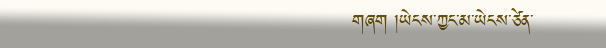གཞག །ཡེངས་ཀྱང་མ་ཡེངས་ཙེན་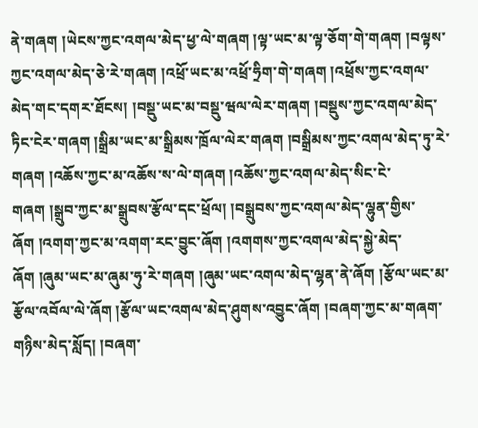ནེ་གཞག །ཡེངས་ཀྱང་འགལ་མེད་ཕྱ་ལེ་གཞག །ལྟ་ཡང་མ་ལྟ་ཅོག་གེ་གཞག །བལྟས་ཀྱང་འགལ་མེད་ཅེ་རེ་གཞག །འཕྲོ་ཡང་མ་འཕྲོ་ཧྲིག་གེ་གཞག །འཕྲོས་ཀྱང་འགལ་མེད་གང་དགར་ཐོངས། །བསྡུ་ཡང་མ་བསྡུ་ཝལ་ལེར་གཞག །བསྡུས་ཀྱང་འགལ་མེད་ཏིང་ངེར་གཞག །སྒྲིམ་ཡང་མ་སྒྲིམས་ཁྲོལ་ལེར་གཞག །བསྒྲིམས་ཀྱང་འགལ་མེད་ཏུ་རེ་གཞག །འཆོས་ཀྱང་མ་འཆོས་ས་ལེ་གཞག །འཆོས་ཀྱང་འགལ་མེད་སིང་ངེ་གཞག །སྒྲུབ་ཀྱང་མ་སྒྲུབས་རྩོལ་དང་ཕྲོལ། །བསྒྲུབས་ཀྱང་འགལ་མེད་ལྷུན་གྱིས་ཞོག །འགག་ཀྱང་མ་འགག་རང་བྱུང་ཞོག །འགགས་ཀྱང་འགལ་མེད་སྐྱེ་མེད་ཞོག །ཞུམ་ཡང་མ་ཞུམ་ཧུ་རེ་གཞག །ཞུམ་ཡང་འགལ་མེད་ལྷན་ནེ་ཞོག །རྩོལ་ཡང་མ་རྩོལ་འབོལ་ལེ་ཞོག །རྩོལ་ཡང་འགལ་མེད་ཤུགས་འབྱུང་ཞོག །བཞག་ཀྱང་མ་གཞག་གཉིས་མེད་སློད། །བཞག་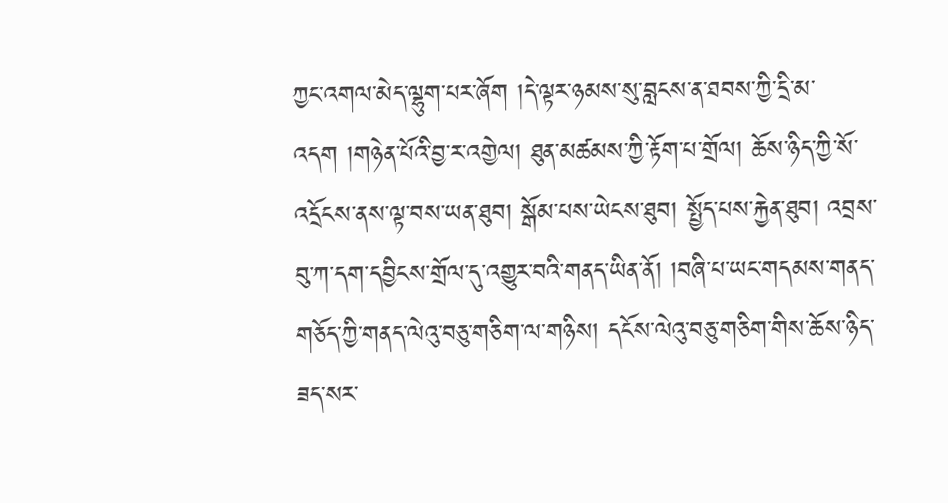ཀྱང་འགལ་མེད་ལྷུག་པར་ཞོག །དེ་ལྟར་ཉམས་སུ་བླངས་ན་ཐབས་ཀྱི་དྲི་མ་འདག །གཉེན་པོའི་བྱ་ར་འགྱེལ། ཐུན་མཚམས་ཀྱི་རྟོག་པ་གྲོལ། ཆོས་ཉིད་ཀྱི་སོ་འདྲོངས་ནས་ལྟ་བས་ཡན་ཐུབ། སྒོམ་པས་ཡེངས་ཐུབ། སྤྱོད་པས་རྐྱེན་ཐུབ། འབྲས་བུ་ཀ་དག་དབྱིངས་གྲོལ་དུ་འགྱུར་བའི་གནད་ཡིན་ནོ། །བཞི་པ་ཡང་གདམས་གནད་གཅོད་ཀྱི་གནད་ལེའུ་བཅུ་གཅིག་ལ་གཉིས། དངོས་ལེའུ་བཅུ་གཅིག་གིས་ཆོས་ཉིད་ཟད་སར་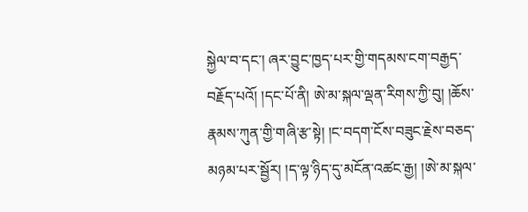སྐྱེལ་བ་དང་། ཞར་བྱུང་ཁྱད་པར་གྱི་གདམས་ངག་བརྒྱད་བརྗོད་པའོ། །དང་པོ་ནི། ཨེ་མ་སྐལ་ལྡན་རིགས་ཀྱི་བུ། །ཆོས་རྣམས་ཀུན་གྱི་གཞི་རྩ་སྟེ། །ང་བདག་ངོས་བཟུང་རྗེས་བཅད་མཉམ་པར་སྦྱོར། །ད་ལྟ་ཉིད་དུ་མངོན་འཚང་རྒྱ། །ཨེ་མ་སྐལ་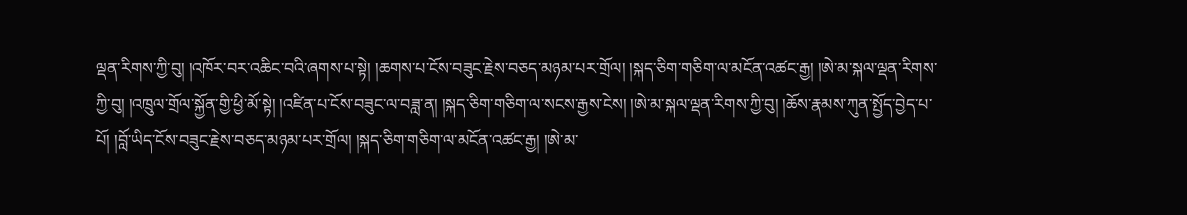ལྡན་རིགས་ཀྱི་བུ། །འཁོར་བར་འཆིང་བའི་ཞགས་པ་སྟེ། །ཆགས་པ་ངོས་བཟུང་རྗེས་བཅད་མཉམ་པར་གྲོལ། །སྐད་ཅིག་གཅིག་ལ་མངོན་འཚང་རྒྱ། །ཨེ་མ་སྐལ་ལྡན་རིགས་ཀྱི་བུ། །འཁྲུལ་གྲོལ་སྐྱོན་གྱི་ཕྱི་མོ་སྟེ། །འཛིན་པ་ངོས་བཟུང་ལ་བཟླ་ན། །སྐད་ཅིག་གཅིག་ལ་སངས་རྒྱས་ངེས། །ཨེ་མ་སྐལ་ལྡན་རིགས་ཀྱི་བུ། །ཆོས་རྣམས་ཀུན་སྤྱོད་བྱེད་པ་པོ། །བློ་ཡིད་ངོས་བཟུང་རྗེས་བཅད་མཉམ་པར་གྲོལ། །སྐད་ཅིག་གཅིག་ལ་མངོན་འཚང་རྒྱ། །ཨེ་མ་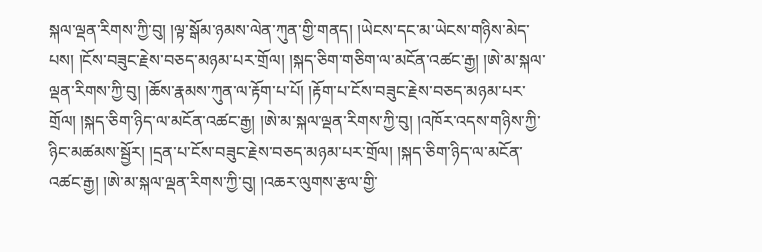སྐལ་ལྡན་རིགས་ཀྱི་བུ། །ལྟ་སྒོམ་ཉམས་ལེན་ཀུན་གྱི་གནད། །ཡེངས་དང་མ་ཡེངས་གཉིས་མེད་པས། །ངོས་བཟུང་རྗེས་བཅད་མཉམ་པར་གྲོལ། །སྐད་ཅིག་གཅིག་ལ་མངོན་འཚང་རྒྱ། །ཨེ་མ་སྐལ་ལྡན་རིགས་ཀྱི་བུ། །ཆོས་རྣམས་ཀུན་ལ་རྟོག་པ་པོ། །རྟོག་པ་ངོས་བཟུང་རྗེས་བཅད་མཉམ་པར་གྲོལ། །སྐད་ཅིག་ཉིད་ལ་མངོན་འཚང་རྒྱ། །ཨེ་མ་སྐལ་ལྡན་རིགས་ཀྱི་བུ། །འཁོར་འདས་གཉིས་ཀྱི་ཉིང་མཚམས་སྦྱོར། །དྲན་པ་ངོས་བཟུང་རྗེས་བཅད་མཉམ་པར་གྲོལ། །སྐད་ཅིག་ཉིད་ལ་མངོན་འཚང་རྒྱ། །ཨེ་མ་སྐལ་ལྡན་རིགས་ཀྱི་བུ། །འཆར་ལུགས་རྩལ་གྱི་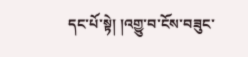དང་པོ་སྟེ། །འགྱུ་བ་ངོས་བཟུང་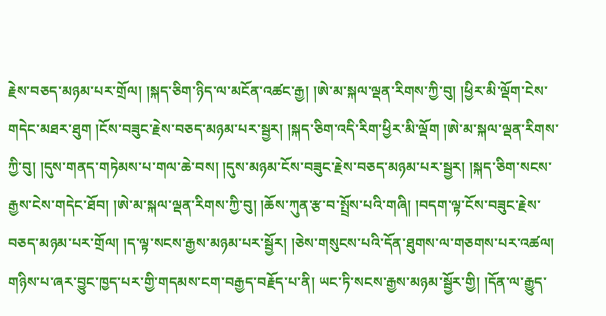རྗེས་བཅད་མཉམ་པར་གྲོལ། །སྐད་ཅིག་ཉིད་ལ་མངོན་འཚང་རྒྱ། །ཨེ་མ་སྐལ་ལྡན་རིགས་ཀྱི་བུ། །ཕྱིར་མི་ལྡོག་ངེས་གདེང་མཐར་ཐུག །ངོས་བཟུང་རྗེས་བཅད་མཉམ་པར་སྦྱར། །སྐད་ཅིག་འདི་རིག་ཕྱིར་མི་ལྡོག །ཨེ་མ་སྐལ་ལྡན་རིགས་ཀྱི་བུ། །དུས་གནད་གཏེམས་པ་གལ་ཆེ་བས། །དུས་མཉམ་ངོས་བཟུང་རྗེས་བཅད་མཉམ་པར་སྦྱར། །སྐད་ཅིག་སངས་རྒྱས་ངེས་གདེང་ཐོབ། །ཨེ་མ་སྐལ་ལྡན་རིགས་ཀྱི་བུ། །ཆོས་ཀུན་རྩ་བ་སྤྲོས་པའི་གཞི། །བདག་ལྟ་ངོས་བཟུང་རྗེས་བཅད་མཉམ་པར་གྲོལ། །ད་ལྟ་སངས་རྒྱས་མཉམ་པར་སྦྱོར། །ཅེས་གསུངས་པའི་དོན་ཐུགས་ལ་གཅགས་པར་འཚལ། གཉིས་པ་ཞར་བྱུང་ཁྱད་པར་གྱི་གདམས་ངག་བརྒྱད་བརྗོད་པ་ནི། ཡང་ཏི་སངས་རྒྱས་མཉམ་སྦྱོར་གྱི། །དོན་ལ་རྒྱུད་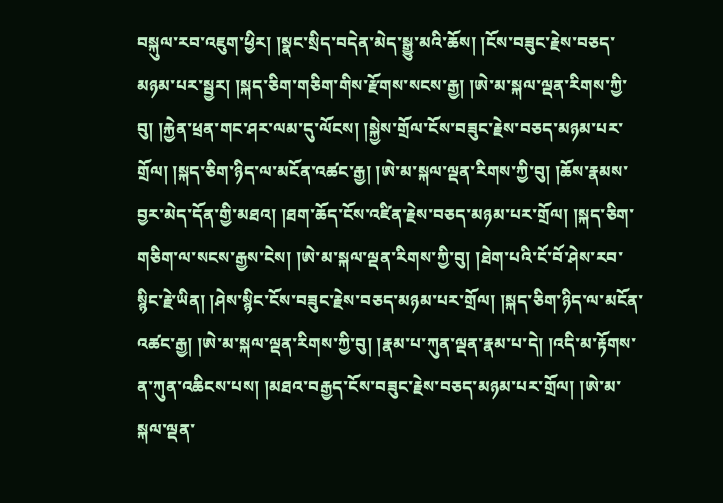བསྐུལ་རབ་འཇུག་ཕྱིར། །སྣང་སྲིད་བདེན་མེད་སྒྱུ་མའི་ཆོས། །ངོས་བཟུང་རྗེས་བཅད་མཉམ་པར་སྦྱར། །སྐད་ཅིག་གཅིག་གིས་རྫོགས་སངས་རྒྱ། །ཨེ་མ་སྐལ་ལྡན་རིགས་ཀྱི་བུ། །རྐྱེན་ཕྲན་གང་ཤར་ལམ་དུ་ལོངས། །སྐྱེས་གྲོལ་ངོས་བཟུང་རྗེས་བཅད་མཉམ་པར་གྲོལ། །སྐད་ཅིག་ཉིད་ལ་མངོན་འཚང་རྒྱ། །ཨེ་མ་སྐལ་ལྡན་རིགས་ཀྱི་བུ། །ཆོས་རྣམས་བྱར་མེད་དོན་གྱི་མཐའ། །ཐག་ཆོད་ངོས་འཛིན་རྗེས་བཅད་མཉམ་པར་གྲོལ། །སྐད་ཅིག་གཅིག་ལ་སངས་རྒྱས་ངེས། །ཨེ་མ་སྐལ་ལྡན་རིགས་ཀྱི་བུ། །ཐེག་པའི་ངོ་བོ་ཤེས་རབ་སྙིང་རྗེ་ཡིན། །ཤེས་སྙིང་ངོས་བཟུང་རྗེས་བཅད་མཉམ་པར་གྲོལ། །སྐད་ཅིག་ཉིད་ལ་མངོན་འཚང་རྒྱ། །ཨེ་མ་སྐལ་ལྡན་རིགས་ཀྱི་བུ། །རྣམ་པ་ཀུན་ལྡན་རྣམ་པ་དེ། །འདི་མ་རྟོགས་ན་ཀུན་འཆིངས་པས། །མཐའ་བརྒྱད་ངོས་བཟུང་རྗེས་བཅད་མཉམ་པར་གྲོལ། །ཨེ་མ་སྐལ་ལྡན་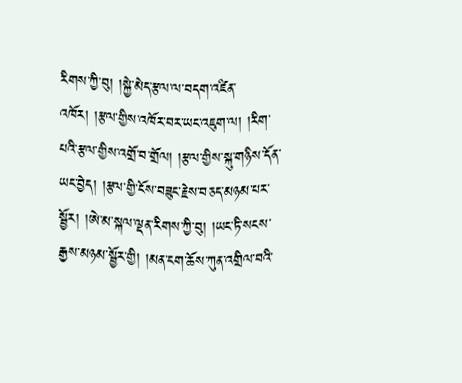རིགས་ཀྱི་བུ། །སྐྱེ་མེད་རྩལ་ལ་བདག་འཛིན་འཁོར། །རྩལ་གྱིས་འཁོར་བར་ཡང་འཇུག་ལ། །རིག་པའི་རྩལ་གྱིས་འགྲོ་བ་གྲོལ། །རྩལ་གྱིས་སྐུ་གཉིས་དོན་ཡང་བྱེད། །རྩལ་གྱི་ངོས་བཟུང་རྗེས་བཅད་མཉམ་པར་སྦྱོར། །ཨེ་མ་སྐལ་ལྡན་རིགས་ཀྱི་བུ། །ཡང་ཏི་སངས་རྒྱས་མཉམ་སྦྱོར་གྱི། །མན་ངག་ཆོས་ཀུན་འགྲིལ་བའི་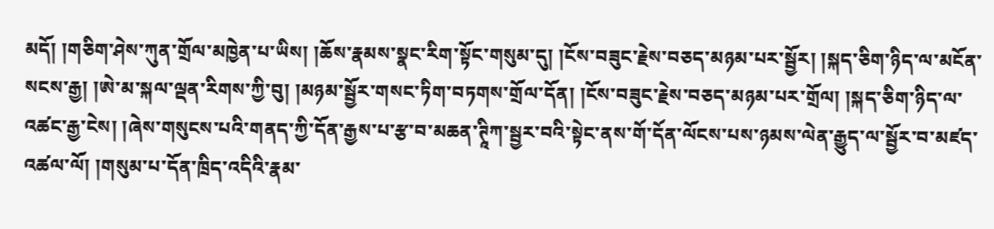མདོ། །གཅིག་ཤེས་ཀུན་གྲོལ་མཁྱེན་པ་ཡིས། །ཆོས་རྣམས་སྣང་རིག་སྟོང་གསུམ་དུ། །ངོས་བཟུང་རྗེས་བཅད་མཉམ་པར་སྦྱོར། །སྐད་ཅིག་ཉིད་ལ་མངོན་སངས་རྒྱ། །ཨེ་མ་སྐལ་ལྡན་རིགས་ཀྱི་བུ། །མཉམ་སྦྱོར་གསང་ཏིག་བཏགས་གྲོལ་དོན། །ངོས་བཟུང་རྗེས་བཅད་མཉམ་པར་གྲོལ། །སྐད་ཅིག་ཉིད་ལ་འཚང་རྒྱ་ངེས། །ཞེས་གསུངས་པའི་གནད་ཀྱི་དོན་རྒྱས་པ་རྩ་བ་མཆན་ཊཱིཀ་སྦྱར་བའི་སྟེང་ནས་གོ་དོན་ལོངས་པས་ཉམས་ལེན་རྒྱུད་ལ་སྦྱོར་བ་མཛད་འཚལ་ལོ། །གསུམ་པ་དོན་ཁྲིད་འདིའི་རྣམ་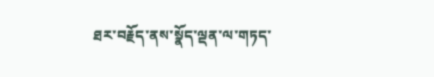ཐར་བརྗོད་ནས་སྣོད་ལྡན་ལ་གཏད་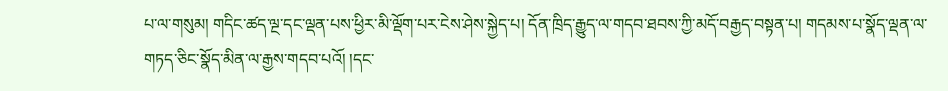པ་ལ་གསུམ། གདིང་ཚད་ལྔ་དང་ལྡན་པས་ཕྱིར་མི་ལྡོག་པར་ངེས་ཤེས་སྐྱེད་པ། དོན་ཁྲིད་རྒྱུད་ལ་གདབ་ཐབས་ཀྱི་མདོ་བརྒྱད་བསྟན་པ། གདམས་པ་སྣོད་ལྡན་ལ་གཏད་ཅིང་སྣོད་མིན་ལ་རྒྱས་གདབ་པའོ། །དང་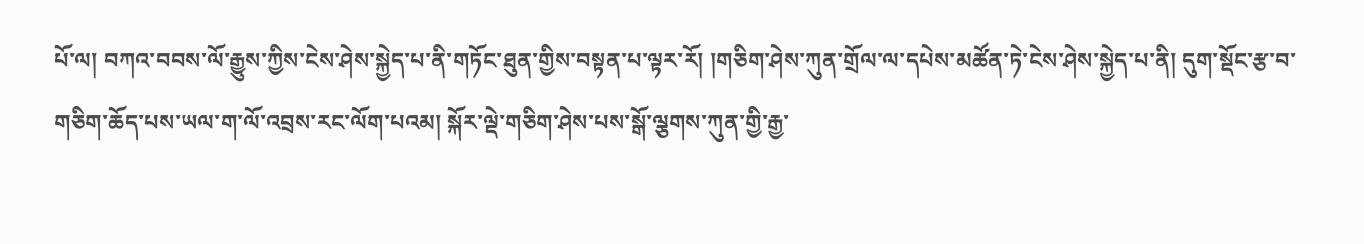པོ་ལ། བཀའ་བབས་ལོ་རྒྱུས་ཀྱིས་ངེས་ཤེས་སྐྱེད་པ་ནི་གཏོང་ཐུན་གྱིས་བསྟན་པ་ལྟར་རོ། །གཅིག་ཤེས་ཀུན་གྲོལ་ལ་དཔེས་མཚོན་ཏེ་ངེས་ཤེས་སྐྱེད་པ་ནི། དུག་སྡོང་རྩ་བ་གཅིག་ཆོད་པས་ཡལ་ག་ལོ་འབྲས་རང་ལོག་པའམ། སྐོར་ལྡེ་གཅིག་ཤེས་པས་སྒོ་ལྕགས་ཀུན་གྱི་རྒྱ་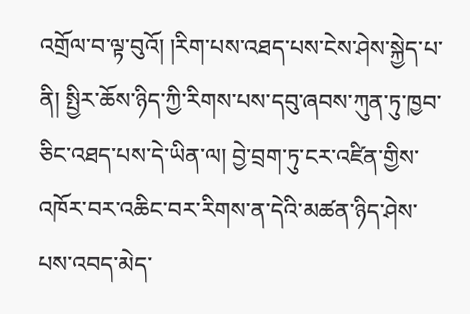འགྲོལ་བ་ལྟ་བུའོ། །རིག་པས་འཐད་པས་ངེས་ཤེས་སྐྱེད་པ་ནི། སྤྱིར་ཆོས་ཉིད་ཀྱི་རིགས་པས་དབུ་ཞབས་ཀུན་ཏུ་ཁྱབ་ཅིང་འཐད་པས་དེ་ཡིན་ལ། བྱེ་བྲག་ཏུ་ངར་འཛིན་གྱིས་འཁོར་བར་འཆིང་བར་རིགས་ན་དེའི་མཚན་ཉིད་ཤེས་པས་འབད་མེད་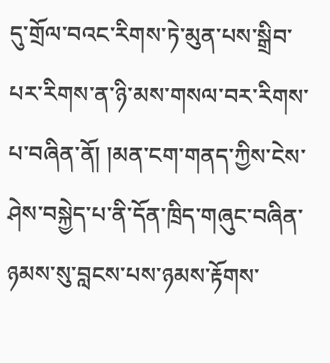དུ་གྲོལ་བའང་རིགས་ཏེ་མུན་པས་སྒྲིབ་པར་རིགས་ན་ཉི་མས་གསལ་བར་རིགས་པ་བཞིན་ནོ། །མན་ངག་གནད་ཀྱིས་ངེས་ཤེས་བསྐྱེད་པ་ནི་དོན་ཁྲིད་གཞུང་བཞིན་ཉམས་སུ་བླངས་པས་ཉམས་རྟོགས་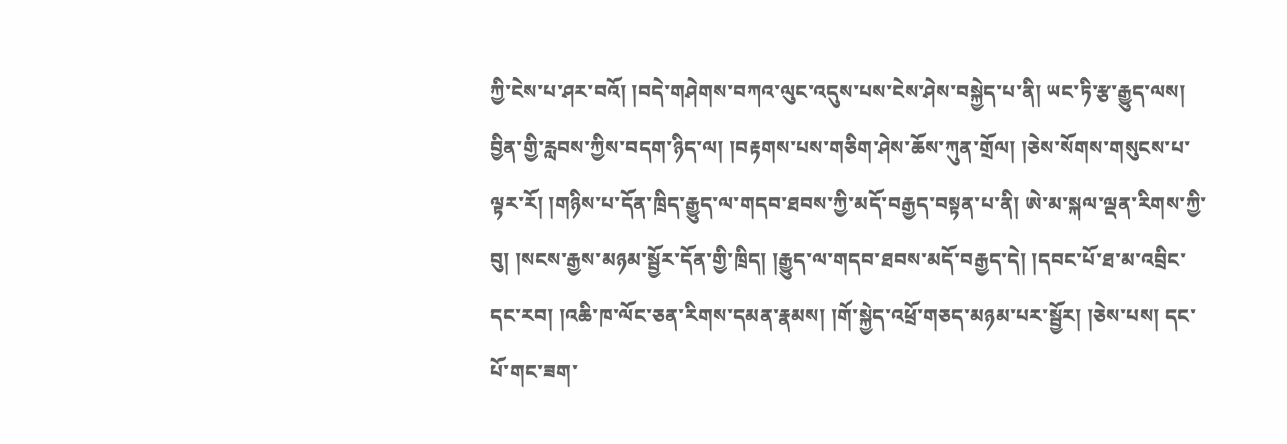ཀྱི་ངེས་པ་ཤར་བའོ། །བདེ་གཤེགས་བཀའ་ལུང་འདུས་པས་ངེས་ཤེས་བསྐྱེད་པ་ནི། ཡང་ཏི་རྩ་རྒྱུད་ལས། བྱིན་གྱི་རླབས་ཀྱིས་བདག་ཉིད་ལ། །བརྟགས་པས་གཅིག་ཤེས་ཆོས་ཀུན་གྲོལ། །ཅེས་སོགས་གསུངས་པ་ལྟར་རོ། །གཉིས་པ་དོན་ཁྲིད་རྒྱུད་ལ་གདབ་ཐབས་ཀྱི་མདོ་བརྒྱད་བསྟན་པ་ནི། ཨེ་མ་སྐལ་ལྡན་རིགས་ཀྱི་བུ། །སངས་རྒྱས་མཉམ་སྦྱོར་དོན་གྱི་ཁྲིད། །རྒྱུད་ལ་གདབ་ཐབས་མདོ་བརྒྱད་དེ། །དབང་པོ་ཐ་མ་འབྲིང་དང་རབ། །འཆི་ཁ་ལོང་ཅན་རིགས་དམན་རྣམས། །གོ་སྐྱེད་འཕྲོ་གཅད་མཉམ་པར་སྦྱོར། །ཅེས་པས། དང་པོ་གང་ཟག་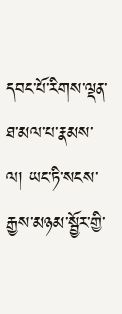དབང་པོ་རིགས་ལྡན་ཐ་མལ་པ་རྣམས་ལ། ཡང་ཏི་སངས་རྒྱས་མཉམ་སྦྱོར་གྱི་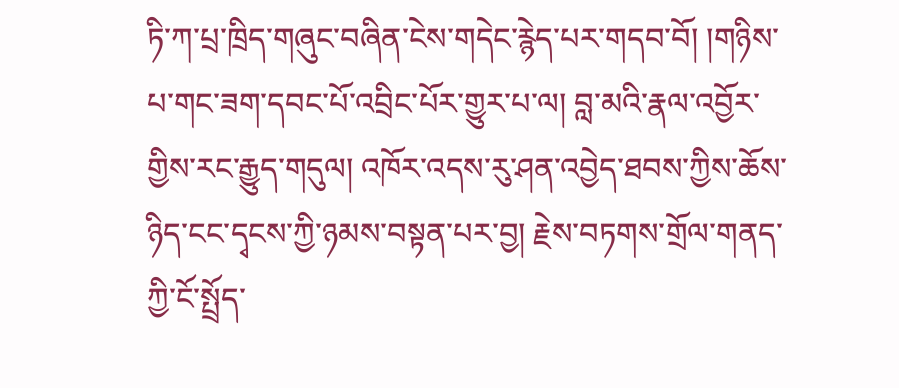ཏི་ཀ་པྲ་ཁྲིད་གཞུང་བཞིན་ངེས་གདེང་རྙེད་པར་གདབ་བོ། །གཉིས་པ་གང་ཟག་དབང་པོ་འབྲིང་པོར་གྱུར་པ་ལ། བླ་མའི་རྣལ་འབྱོར་གྱིས་རང་རྒྱུད་གདུལ། འཁོར་འདས་རུ་ཤན་འབྱེད་ཐབས་ཀྱིས་ཆོས་ཉིད་ངང་དྭངས་ཀྱི་ཉམས་བསྟན་པར་བྱ། རྗེས་བཏགས་གྲོལ་གནད་ཀྱི་ངོ་སྤྲོད་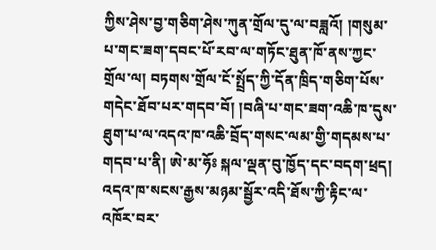ཀྱིས་ཤེས་བྱ་གཅིག་ཤེས་ཀུན་གྲོལ་དུ་ལ་བཟླའོ། །གསུམ་པ་གང་ཟག་དབང་པོ་རབ་ལ་གཏོང་ཐུན་ཁོ་ནས་ཀྱང་གྲོལ་ལ། བཏགས་གྲོལ་ངོ་སྤྲོད་ཀྱི་དོན་ཁྲིད་གཅིག་པོས་གདེང་ཐོབ་པར་གདབ་བོ། །བཞི་པ་གང་ཟག་འཆི་ཁ་དུས་ཐུག་པ་ལ་འདའ་ཁ་འཆི་བྲོད་གསང་ལམ་གྱི་གདམས་པ་གདབ་པ་ནི། ཨེ་མ་ཧོཿ སྐལ་ལྡན་བུ་ཁྱོད་དང་བདག་ཕྲད། འདའ་ཁ་སངས་རྒྱས་མཉམ་སྦྱོར་འདི་ཐོས་ཀྱི་རྟིང་ལ་འཁོར་བར་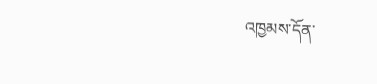འཁྱམས་དོན་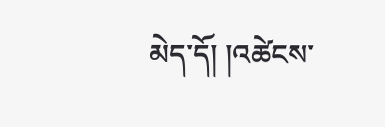མེད་དོ། །འཚེངས་